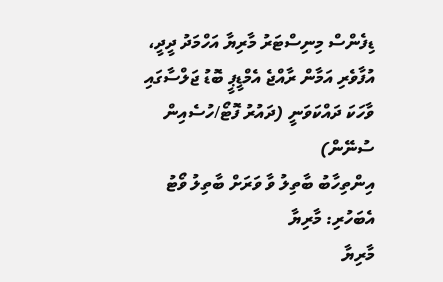ޑިފެންސް މިނިސްޓަރު މާރިޔާ އަހްމަދު ދީދީ، އުފާވެރި އަމާން ރާއްޖެ އެމްޑީޕީ ބޮޑު ޖަލްސާގައި ވާހަކަ ދައްކަވަނީ (ދައުރު ފޮޓޯ/ހުސެއިން ސުނޭން)
އިންތިހާބު ބާތިލު ވާ ވަރަށް ބާތިލު ވޯޓު އެބަހުރި: މާރިޔާ
މާރިޔާ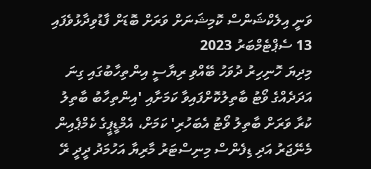ވަނީ އިލެކްޝަންސް ކޮމިޝަނަށް ވަރަށް ބޮޑަށް ފާޑުވިދާޅުވެފައި
13 ސެޕްޓެމްބަރު 2023
މިދިޔަ ހޮނިހިރު ދުވަހު ބޭއްވި ރިޔާސީ އިންތިހާބުގައި ގިނަ އަދަދެއްގެ ވޯޓު ބާތިލުކޮށްފައިވާ ކަމަށާއި 'އިންތިހާބު ބާތިލު ކުރާ ވަރަށް ބާތިލު ވޯޓު އެބަހުރި' ކަމަށް، އެމްޑީޕީގެ ކެމްޕެއިން މެނޭޖަރު އަދި ޑިފެންސް މިނިސްޓަރު މާރިޔާ އަހުމަދު ދީދީ ރޭ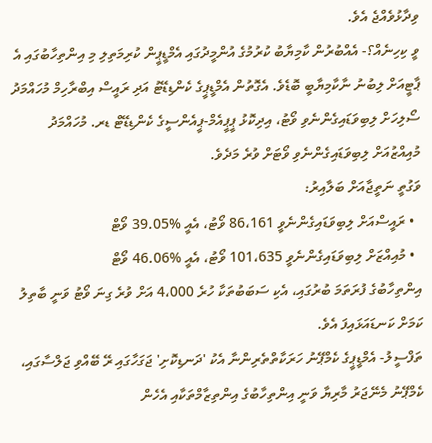ވިދާޅުވެއްޖެ އެވެ.
ވީ ކިހިނެއް؟- އެއްބުރުން ކާމިޔާބު ކުރުމުގެ އުންމީދުގައި އެމްޑީޕީން ކުރިމަތިލި މި އިންތިހާބުގައި އެ ޕާޓީއަށް ލިބުނު ނާކާމިޔާބީ ބޮޑެވެ. އެގޮތުން އެމްޑީޕީގެ ކެންޑިޑޭޓު އަދި ރައީސް އިބްރާހިމް މުހައްމަދު ސޯލިހަށް ލިބިވަޑައިގެންނެވި ވޯޓު، އިދިކޮޅު ޕީޕީއެމް-ޕީއެންސީގެ ކެންޑިޑޭޓް ޑރ. މުހައްމަދު މުއިއްޒުއަށް ލިބިވަޑައިގެންނެވި ވޯޓަށް ވުރެ މަދެވެ.
ވަގުތީ ނަތީޖާއަށް ބަލާއިރު:
  • ރައީސްއަށް ލިބިވަޑައިގެންނެވީ 86،161 ވޯޓު، އެއީ %39.05 ވޯޓް
  • މުއިއްޒަށް ލިބިވަޑައިގެންނެވީ 101،635 ވޯޓު، އެއީ %46.06 ވޯޓް
އިންތިހާބުގެ ފުރަތަމަ ބުރުގައި، އެކި ސަބަބުތަކާ ހުރެ 4،000 އަށް ވުރެ ގިނަ ވޯޓު ވަނީ ބާތިލު ކަމަށް ކަނޑައަޅައިފަ އެވެ.
ތަފްސީލު- އެމްޑީޕީގެ ކެމްޕޭނު ހަރަކާތްތެރިންނާ އެކު 'ދަނޑިކޮށި' ޖަގަހާގައި ރޭ ބޭއްވި ޖަލްސާގައި، ކެމްޕޭނު މެނޭޖަރު މާރިޔާ ވަނީ އިންތިހާބުގެ އިންތިޒާމްތަކާއި އެހެން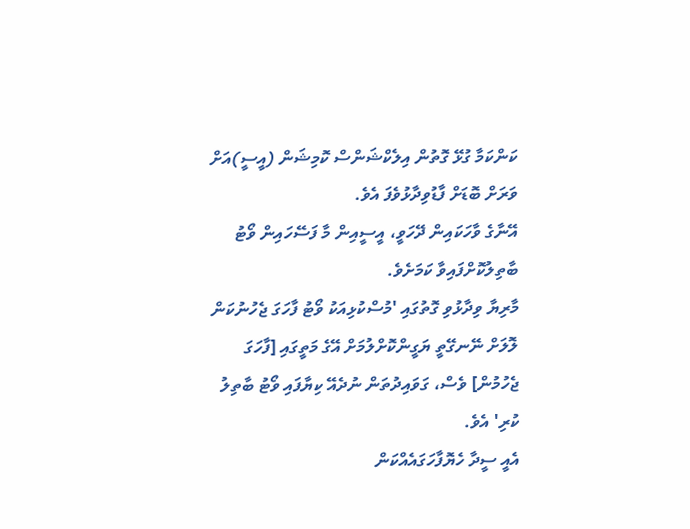ކަންކަމާ ގުޅޭ ގޮތުން އިލެކްޝަންސް ކޮމިޝަން (އީސީ)އަށް ވަރަށް ބޮޑަށް ފާޑުވިދާޅުވެފަ އެވެ.
އޭނާގެ ވާހަކައިން ދޭހަވީ، އީސީއިން މާ ފަސޭހައިން ވޯޓު ބާތިލުކޮށްފައިވާ ކަމަށެވެ.
މާރިޔާ ވިދާޅުވި ގޮތުގައި 'މުސްކުޅިއަކު ވޯޓު ފާހަގަ ޖެހުނުކަން ލޮލަށް ނޭނގޭތީ ޔަގީންކޮށްލުމަށް އޭގެ މަތީގައި [ފާހަގަ ޖެހުމުން] ވެސް، ގަވައިދުތަން ނުދެއޭ ކިޔާފައި ވޯޓު ބާތިލު ކުރި' އެވެ.
އެއީ ސީދާ ހެޔޮފާހަގައެއްކަން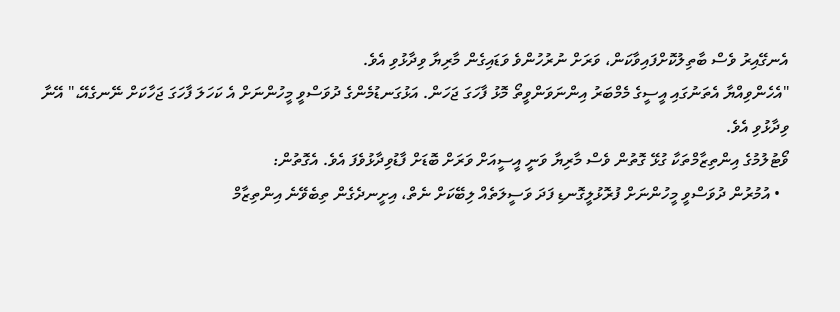އެނގޭއިރު ވެސް ބާތިލުކޮށްފައިވާކަން، ވަރަށް ނުރުހުންވެ ވަޑައިގެން މާރިޔާ ވިދާޅުވި އެވެ.
"އެހެންވިއްޔާ އެތަނުގައި އީސީގެ މެމްބަރު އިންނަވަންވީތޯ މޮޅު ފާހަގަ ޖަހަން. އަޅުގަނޑުމެންގެ ދުވަސްވީ މީހުންނަށް އެ ކަހަލަ ފާހަގަ ޖަހާކަށް ނޭނގެއޭ،" އޭނާ ވިދާޅުވި އެވެ.
ވޯޓުލުމުގެ އިންތިޒާމްތަކާ ގުޅޭ ގޮތުން ވެސް މާރިޔާ ވަނީ އީސީއަށް ވަރަށް ބޮޑަށް ފާޑުވިދާޅުވެފަ އެވެ. އެގޮތުން:
  • އުމުރުން ދުވަސްވީ މީހުންނަށް ފުރޮޅުލީގޮނޑި ފަދަ ވަސީލަތެއް ލިބޭކަށް ނެތް، އިށީނދެގެން ތިބެވޭނެ އިންތިޒާމް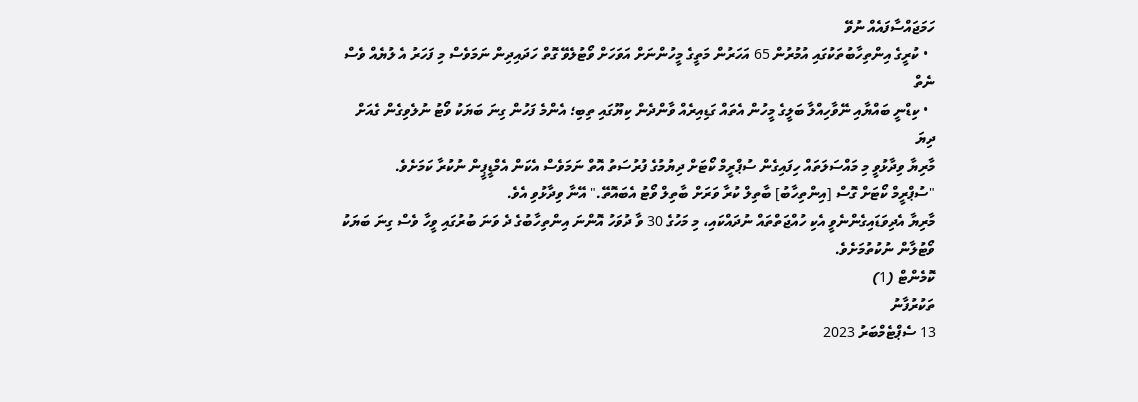ހަމަޖައްސާފައެއް ނުވޭ
  • ކުރީގެ އިންތިހާބުތަކުގައި އުމުރުން 65 އަހަރުން މަތީގެ މީހުންނަށް އަވަހަށް ވޯޓުލެވޭ ގޮތް ހަދައިދިން ނަމަވެސް މި ފަހަރު އެ ލުޔެއް ވެސް ނެތް
  • ކިޑްނީ ބައްޔާއި ނޭވާހިއްލާ ބަލީގެ މީހުން އެތައް ގަޑިއިރެއް ވާންދެން ކިޔޫގައި ތިބި؛ އެންމެ ފަހުން ގިނަ ބަޔަކު ވޯޓު ނުލެވިގެން ގެއަށް ދިޔަ
މާރިޔާ ވިދާޅުވީ މި މައްސަލަތައް ހިފައިގެން ސުޕްރީމް ކޯޓަށް ދިޔުމުގެ ފުރުސަތު އޮތް ނަމަވެސް އެކަން އެމްޑީޕީން ނުކުރާ ކަމަށެވެ.
"ސުޕްރީމް ކޯޓަށް ގޮސް [އިންތިހާބު] ބާތިލް ކުރާ ވަރަށް ބާތިލް ވޯޓު އެބައޮތޭ." އޭނާ ވިދާޅުވި އެވެ.
މާރިޔާ އެދިވަޑައިގެންނެވީ އެކި ހުއްޖަތްތައް ނުދައްކައި، މި މަހުގެ 30 ވާ ދުވަހު އޮންނަ އިންތިހާބުގެ ދެ ވަނަ ބުރުގައި ވީހާ ވެސް ގިނަ ބަޔަކު ވޯޓުލާން ނުކުތުމަށެވެ.
ކޮމެންޓް (1)
ތަކުރުފާނު
13 ސެޕްޓެމްބަރު 2023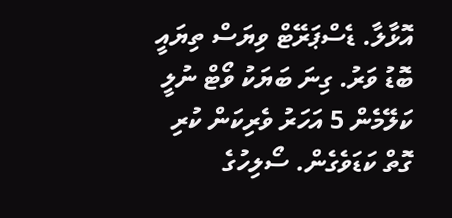އޮޅާލާ. ޑެސްޕަރޭޓް ވިޔަސް ތިޔައީ ބޮޑު ވަރު. ގިނަ ބަޔަކު ވޯޓް ނުލީ ކަލޭމެން 5 އަހަރު ވެރިކަން ކުރި ގޮތް ކަޑަވެގެން. ސޯލިހުގެ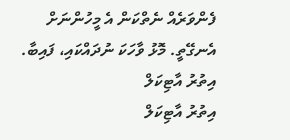ފެންވަރެއް ނެތްކަން އެ މީހުންނަށް އެނގޭތީ. މޮޅު ވާހަކަ ނުދައްކައި، ފައިބާ.
އިތުރު އާޓިކަލް
އިތުރު އާޓިކަލް